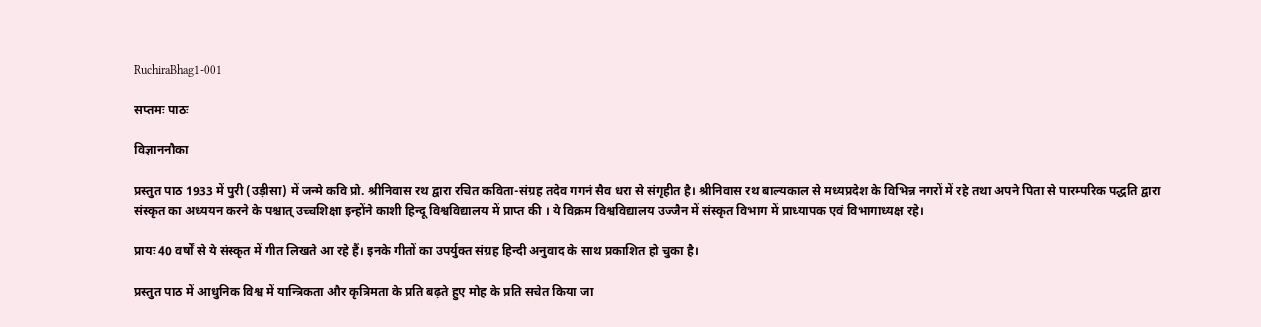RuchiraBhag1-001

सप्तमः पाठः

विज्ञाननौका

प्रस्तुत पाठ 1933 में पुरी (उड़ीसा) में जन्मे कवि प्रो. श्रीनिवास रथ द्वारा रचित कविता-संग्रह तदेव गगनं सैव धरा से संगृहीत है। श्रीनिवास रथ बाल्यकाल से मध्यप्रदेश के विभिन्न नगरों में रहे तथा अपने पिता से पारम्परिक पद्धति द्वारा संस्कृत का अध्ययन करने के पश्चात् उच्चशिक्षा इन्होंने काशी हिन्दू विश्वविद्यालय में प्राप्त की । ये विक्रम विश्वविद्यालय उज्जैन में संस्कृत विभाग में प्राध्यापक एवं विभागाध्यक्ष रहे।

प्रायः 40 वर्षों से ये संस्कृत में गीत लिखते आ रहे हैं। इनके गीतों का उपर्युक्त संग्रह हिन्दी अनुवाद के साथ प्रकाशित हो चुका है।

प्रस्तुत पाठ में आधुनिक विश्व में यान्त्रिकता और कृत्रिमता के प्रति बढ़ते हुए मोह के प्रति सचेत किया जा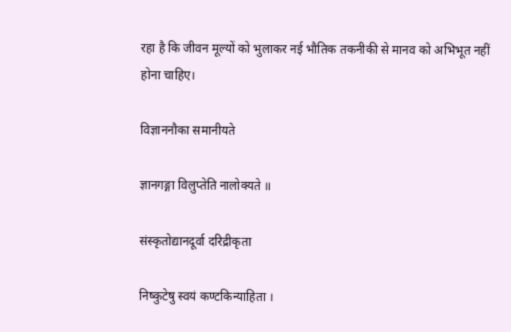रहा है कि जीवन मूल्यों को भुलाकर नई भौतिक तकनीकी से मानव को अभिभूत नहीं होना चाहिए।

विज्ञाननौका समानीयते

ज्ञानगङ्गा विलुप्तेति नालोक्यते ॥

संस्कृतोद्यानदूर्वा दरिद्रीकृता

निष्कुटेषु स्वयं कण्टकिन्याहिता ।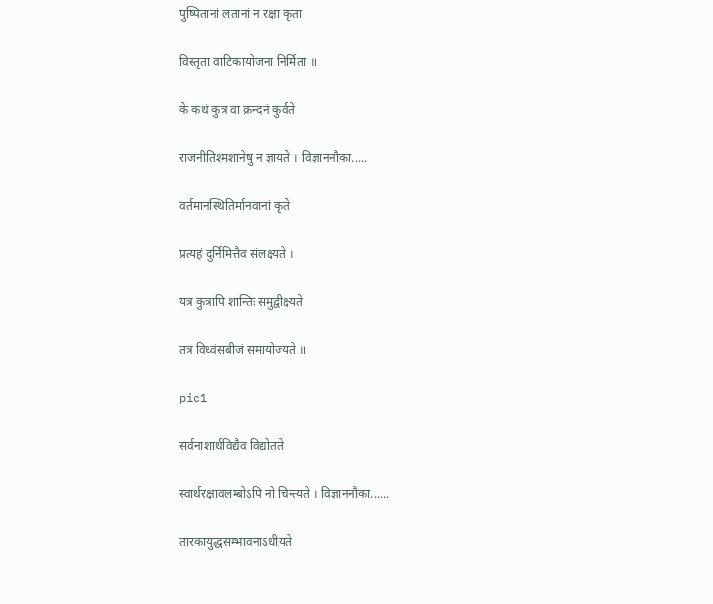पुष्पितानां लतानां न रक्षा कृता

विस्तृता वाटिकायोजना निर्मिता ॥

के कथं कुत्र वा क्रन्दनं कुर्वते

राजनीतिश्मशानेषु न ज्ञायते । विज्ञाननौका.....

वर्तमानस्थितिर्मानवानां कृते

प्रत्यहं दुर्निमित्तैव संलक्ष्यते ।

यत्र कुत्रापि शान्तिः समुद्वीक्ष्यते

तत्र विध्वंसबीजं समायोज्यते ॥

pic1

सर्वनाशार्थविद्यैव विद्योतते

स्वार्थरक्षावलम्बोऽपि नो चिन्त्यते । विज्ञाननौका......

तारकायुद्धसम्भावनाऽधीयते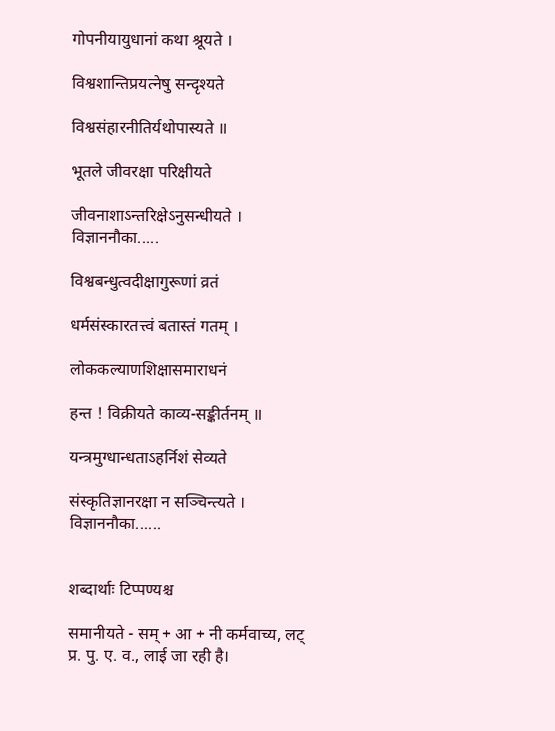गोपनीयायुधानां कथा श्रूयते ।

विश्वशान्तिप्रयत्नेषु सन्दृश्यते

विश्वसंहारनीतिर्यथोपास्यते ॥

भूतले जीवरक्षा परिक्षीयते

जीवनाशाऽन्तरिक्षेऽनुसन्धीयते । विज्ञाननौका.....

विश्वबन्धुत्वदीक्षागुरूणां व्रतं

धर्मसंस्कारतत्त्वं बतास्तं गतम् ।

लोककल्याणशिक्षासमाराधनं

हन्त ! विक्रीयते काव्य-सङ्कीर्तनम् ॥

यन्त्रमुग्धान्धताऽहर्निशं सेव्यते

संस्कृतिज्ञानरक्षा न सञ्चिन्त्यते । विज्ञाननौका......


शब्दार्थाः टिप्पण्यश्च

समानीयते - सम् + आ + नी कर्मवाच्य, लट् प्र. पु. ए. व., लाई जा रही है।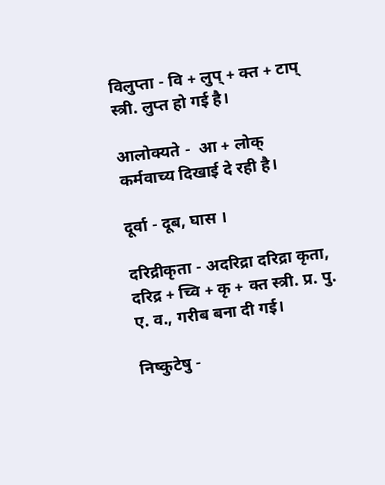विलुप्ता - वि + लुप् + क्त + टाप् स्त्री. लुप्त हो गई है।

आलोक्यते -  आ + लोक् कर्मवाच्य दिखाई दे रही है।

दूर्वा - दूब, घास ।

दरिद्रीकृता - अदरिद्रा दरिद्रा कृता, दरिद्र + च्वि + कृ + क्त स्त्री. प्र. पु. ए. व., गरीब बना दी गई।

निष्कुटेषु -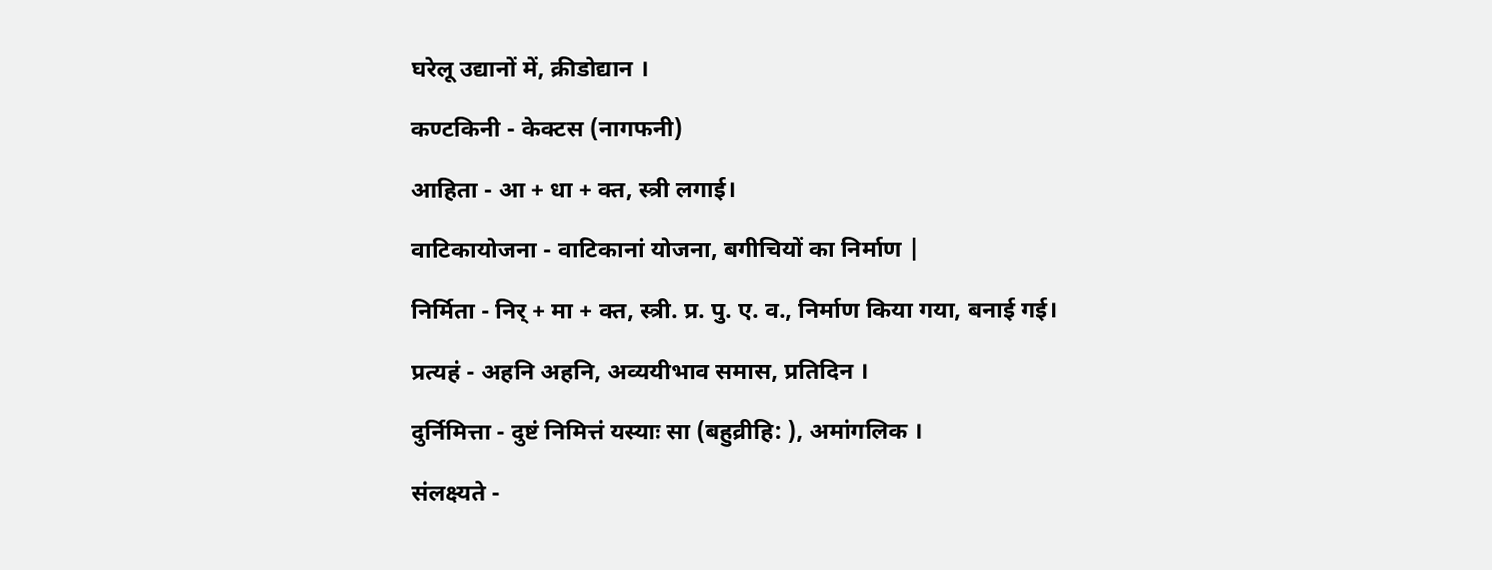घरेलू उद्यानों में, क्रीडोद्यान ।

कण्टकिनी - केक्टस (नागफनी)

आहिता - आ + धा + क्त, स्त्री लगाई।

वाटिकायोजना - वाटिकानां योजना, बगीचियों का निर्माण |

निर्मिता - निर् + मा + क्त, स्त्री. प्र. पु. ए. व., निर्माण किया गया, बनाई गई।

प्रत्यहं - अहनि अहनि, अव्ययीभाव समास, प्रतिदिन ।

दुर्निमित्ता - दुष्टं निमित्तं यस्याः सा (बहुव्रीहि: ), अमांगलिक ।

संलक्ष्यते -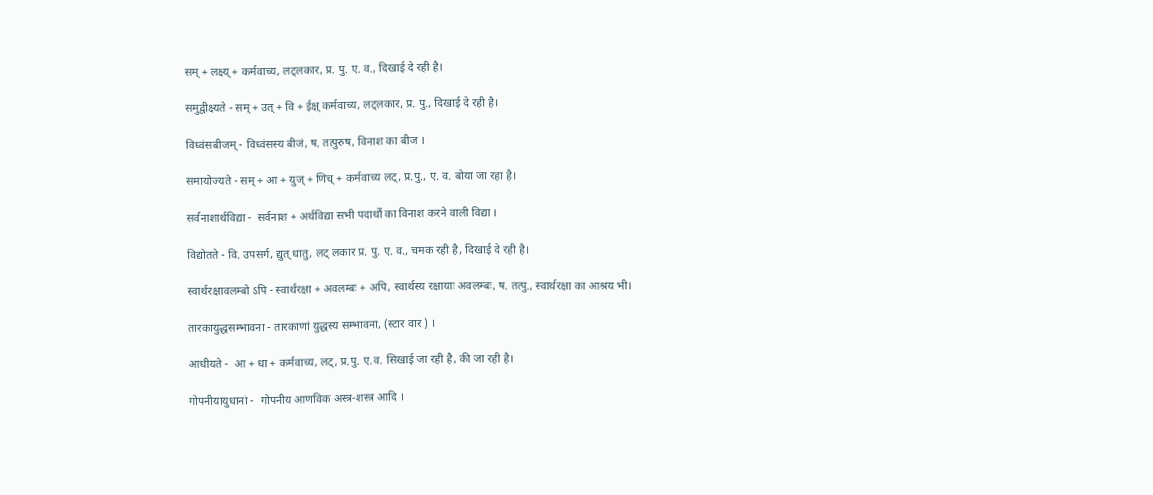सम् + लक्ष्य् + कर्मवाच्य, लट्लकार, प्र. पु. ए. व., दिखाई दे रही है।

समुद्वीक्ष्यते - सम् + उत् + वि + ईक्ष् कर्मवाच्य, लट्लकार, प्र. पु., दिखाई दे रही है।

विध्वंसबीजम् - विध्वंसस्य बीजं, ष. तत्पुरुष, विनाश का बीज ।

समायोज्यते - सम् + आ + युज् + णिच् + कर्मवाच्य लट्, प्र.पु., ए. व. बोया जा रहा है।

सर्वनाशार्थविद्या -  सर्वनाश + अर्थविद्या सभी पदार्थों का विनाश करने वाली विद्या ।

विद्योतते - वि. उपसर्ग, द्युत् धातु, लट् लकार प्र. पु. ए. व., चमक रही है, दिखाई दे रही है।

स्वार्थरक्षावलम्बो ऽपि - स्वार्थरक्षा + अवलम्बः + अपि, स्वार्थस्य रक्षायाः अवलम्बः, ष. तत्पु., स्वार्थरक्षा का आश्रय भी।

तारकायुद्धसम्भावना - तारकाणां युद्धस्य सम्भावना, (स्टार वार ) ।

आधीयते -  आ + धा + कर्मवाच्य, लट्, प्र.पु. ए.व. सिखाई जा रही है, की जा रही है।

गोपनीयायुधानां -  गोपनीय आणविक अस्त्र-शस्त्र आदि ।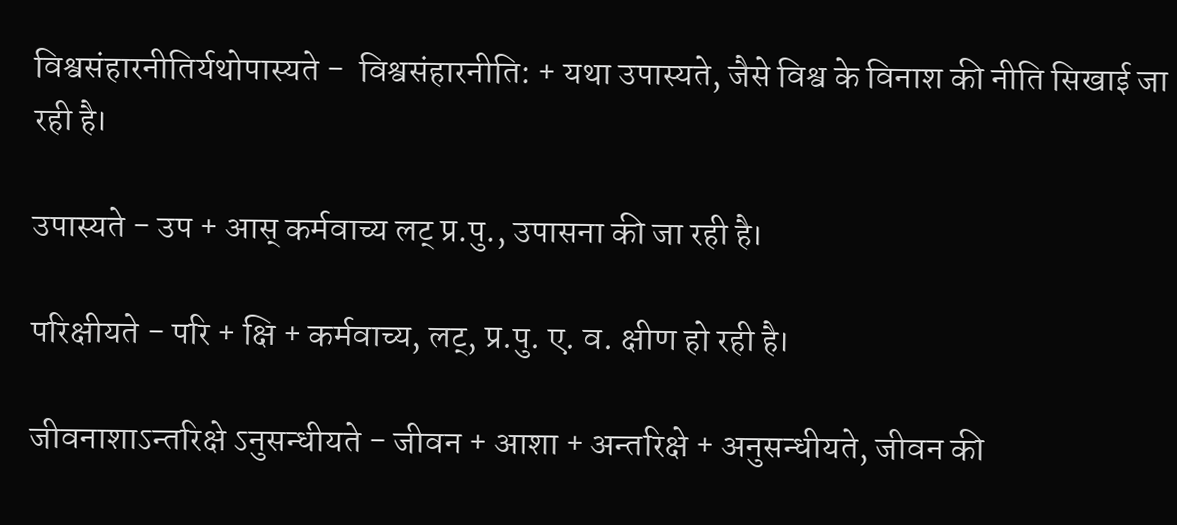विश्वसंहारनीतिर्यथोपास्यते -  विश्वसंहारनीति: + यथा उपास्यते, जैसे विश्व के विनाश की नीति सिखाई जा रही है।

उपास्यते - उप + आस् कर्मवाच्य लट् प्र.पु., उपासना की जा रही है।

परिक्षीयते - परि + क्षि + कर्मवाच्य, लट्, प्र.पु. ए. व. क्षीण हो रही है।

जीवनाशाऽन्तरिक्षे ऽनुसन्धीयते - जीवन + आशा + अन्तरिक्षे + अनुसन्धीयते, जीवन की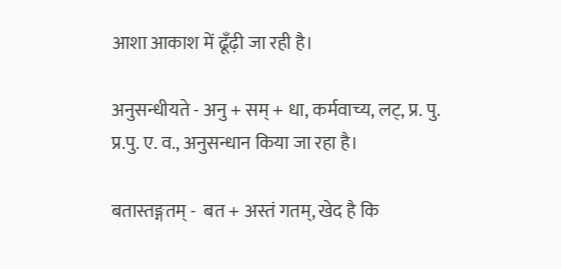आशा आकाश में ढूँढ़ी जा रही है।

अनुसन्धीयते - अनु + सम् + धा, कर्मवाच्य, लट्, प्र. पु. प्र.पु. ए. व., अनुसन्धान किया जा रहा है।

बतास्तङ्गतम् -  बत + अस्तं गतम्, खेद है कि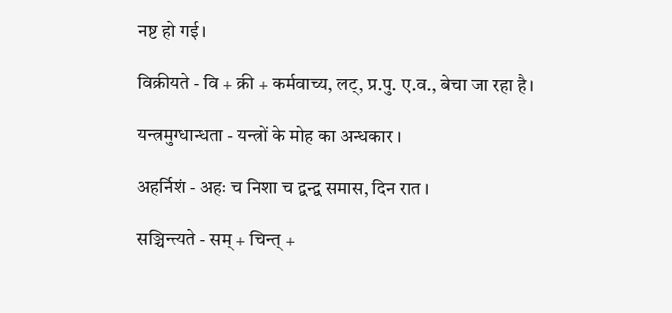नष्ट हो गई।

विक्रीयते - वि + क्री + कर्मवाच्य, लट्, प्र.पु. ए.व., बेचा जा रहा है।

यन्त्रमुग्धान्धता - यन्त्रों के मोह का अन्धकार ।

अहर्निशं - अहः च निशा च द्वन्द्व समास, दिन रात ।

सञ्चिन्त्यते - सम् + चिन्त् +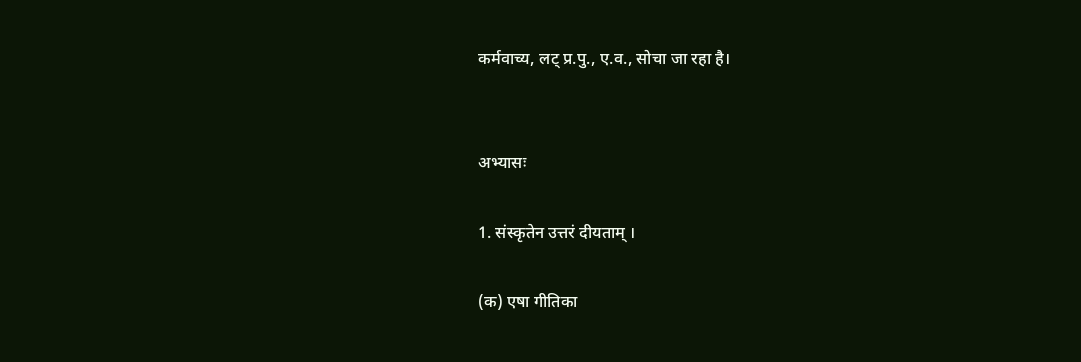कर्मवाच्य, लट् प्र.पु., ए.व., सोचा जा रहा है।


अभ्यासः

1. संस्कृतेन उत्तरं दीयताम् ।

(क) एषा गीतिका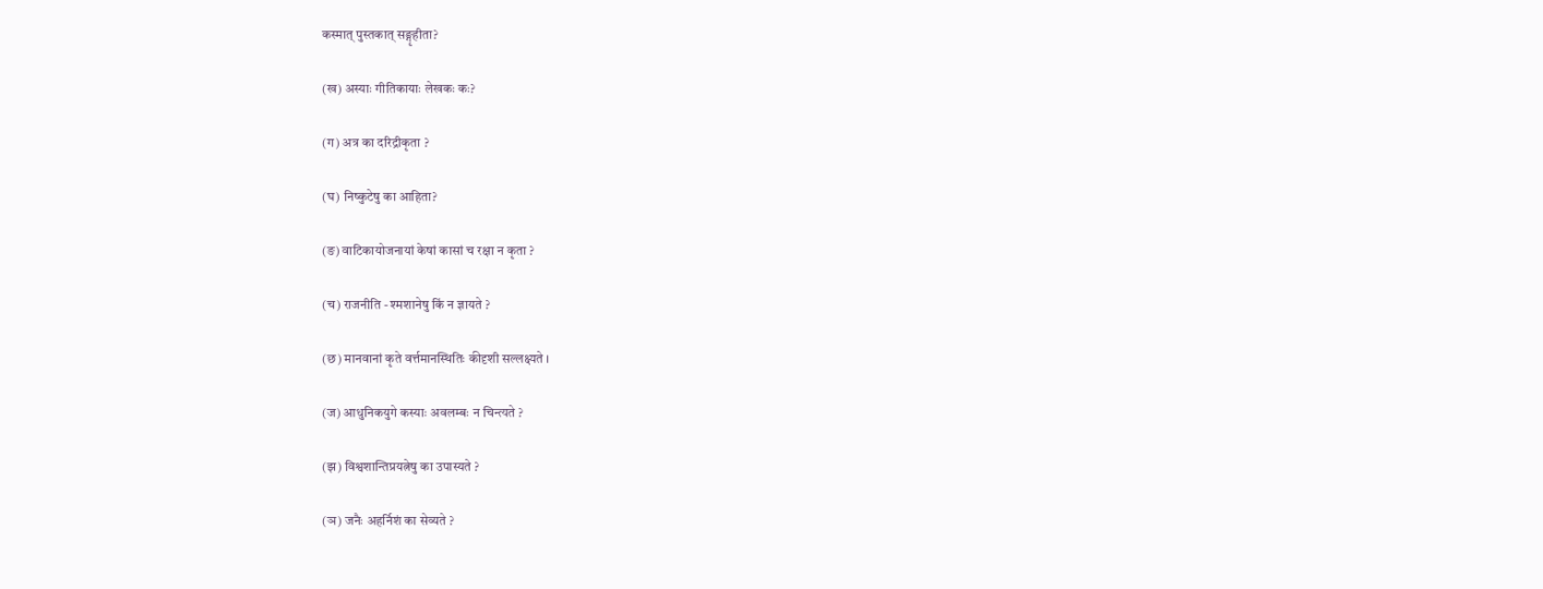कस्मात् पुस्तकात् सङ्गृहीता?

(ख) अस्याः गीतिकायाः लेखकः कः?

(ग) अत्र का दरिद्रीकृता ?

(घ) निष्कुटेषु का आहिता?

(ङ) वाटिकायोजनायां केषां कासां च रक्षा न कृता ?

(च) राजनीति - श्मशानेषु किं न ज्ञायते ?

(छ) मानवानां कृते वर्त्तमानस्थितिः कीदृशी सल्लक्ष्यते ।

(ज) आधुनिकयुगे कस्याः अवलम्बः न चिन्त्यते ?

(झ) विश्वशान्तिप्रयत्नेषु का उपास्यते ?

(ञ) जनैः अहर्निशं का सेव्यते ?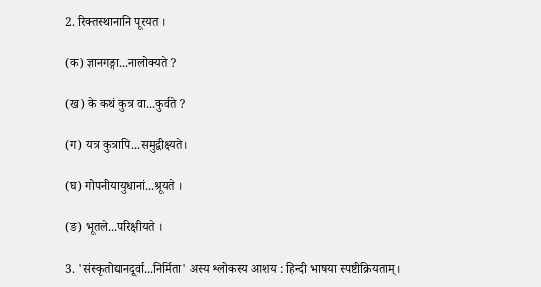2. रिक्तस्थानानि पूरयत ।

(क) ज्ञानगङ्गा...नालोक्यते ?

(ख) के कथं कुत्र वा...कुर्वते ?

(ग) यत्र कुत्रापि...समुद्वीक्ष्यते।

(घ) गोपनीयायुधानां...श्रूयते ।

(ङ) भूतले...परिक्षीयते ।

3. 'संस्कृतोद्यानदूर्वा...निर्मिता' अस्य श्लोकस्य आशय : हिन्दी भाषया स्पष्टीक्रियताम्।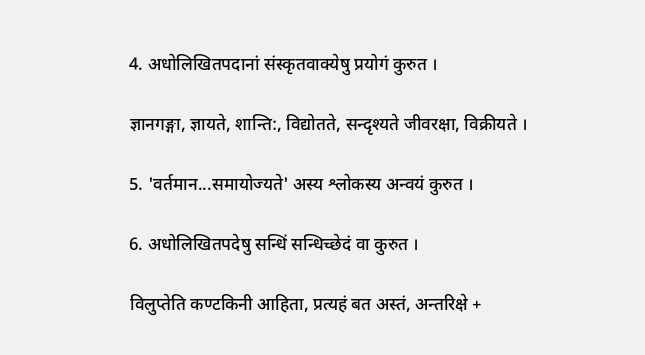4. अधोलिखितपदानां संस्कृतवाक्येषु प्रयोगं कुरुत ।

ज्ञानगङ्गा, ज्ञायते, शान्ति:, विद्योतते, सन्दृश्यते जीवरक्षा, विक्रीयते ।

5. 'वर्तमान...समायोज्यते' अस्य श्लोकस्य अन्वयं कुरुत ।

6. अधोलिखितपदेषु सन्धिं सन्धिच्छेदं वा कुरुत ।

विलुप्तेति कण्टकिनी आहिता, प्रत्यहं बत अस्तं, अन्तरिक्षे +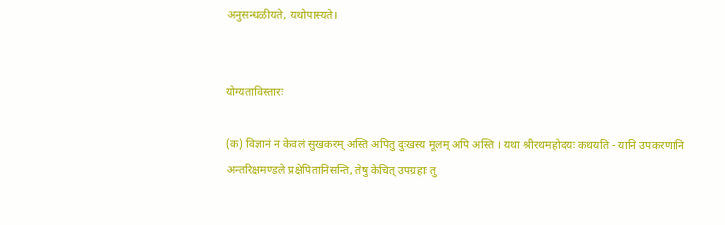अनुसन्धळीयते, यथोपास्यते।


योग्यताविस्तारः

(क) विज्ञानं न केवलं सुखकरम् अस्ति अपितु दुःखस्य मूलम् अपि अस्ति । यथा श्रीरथमहोदयः कथयति - यानि उपकरणानि अन्तरिक्षमण्डले प्रक्षेपितानिसन्ति, तेषु केचित् उपग्रहाः तु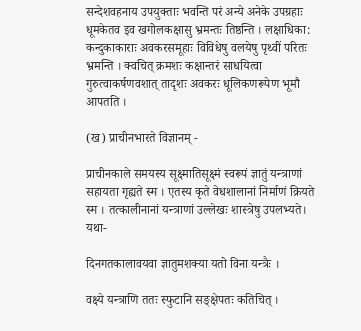सन्देशवहनाय उपयुक्ताः भवन्ति परं अन्ये अनेके उपग्रहाः धूमकेतव इव खगोलकक्षासु भ्रमन्तः तिष्ठन्ति । लक्षाधिका: कन्दुकाकाराः अवकरसमूहाः विविधेषु वलयेषु पृथ्वीं परितः भ्रमन्ति । क्वचित् क्रमशः कक्षान्तरं साधयित्वा गुरुत्वाकर्षणवशात् तादृशः अवकरः धूलिकणरूपेण भूमौ आपतति ।

(ख) प्राचीनभारते विज्ञानम् -

प्राचीनकाले समयस्य सूक्ष्मातिसूक्ष्मं स्वरूपं ज्ञातुं यन्त्राणां सहायता गृह्यते स्म । एतस्य कृते वेधशालानां निर्माणं क्रियते स्म । तत्कालीनानां यन्त्राणां उल्लेखः शास्त्रेषु उपलभ्यते। यथा-

दिनगतकालावयवा ज्ञातुमशक्या यतो विना यन्त्रैः ।

वक्ष्ये यन्त्राणि ततः स्फुटानि सङ्क्षेपतः कतिचित् ।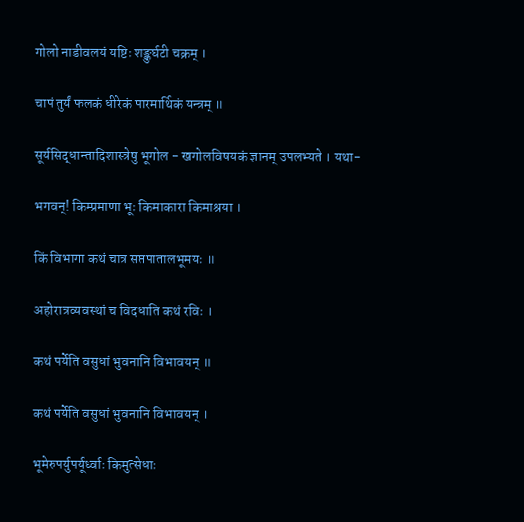गोलो नाडीवलयं यष्टिः शङ्कुर्घटी चक्रम् ।

चापं तुर्यं फलकं धीरेकं पारमार्थिकं यन्त्रम् ॥

सूर्यसिद्धान्तादिशास्त्रेषु भूगोल - खगोलविषयकं ज्ञानम् उपलभ्यते । यथा-

भगवन्! किम्प्रमाणा भूः किमाकारा किमाश्रया ।

किं विभागा कथं चात्र सप्तपातालभूमयः ॥

अहोरात्रव्यवस्थां च विदधाति कथं रविः ।

कथं पर्येति वसुधां भुवनानि विभावयन् ॥

कथं पर्येति वसुधां भुवनानि विभावयन् ।

भूमेरुपर्युपर्यूर्ध्वाः किमुत्सेधाः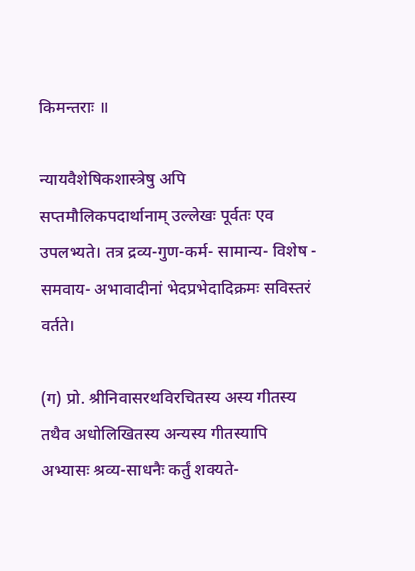किमन्तराः ॥

न्यायवैशेषिकशास्त्रेषु अपि सप्तमौलिकपदार्थानाम् उल्लेखः पूर्वतः एव उपलभ्यते। तत्र द्रव्य-गुण-कर्म- सामान्य- विशेष - समवाय- अभावादीनां भेदप्रभेदादिक्रमः सविस्तरं वर्तते।

(ग) प्रो. श्रीनिवासरथविरचितस्य अस्य गीतस्य तथैव अधोलिखितस्य अन्यस्य गीतस्यापि अभ्यासः श्रव्य-साधनैः कर्तुं शक्यते-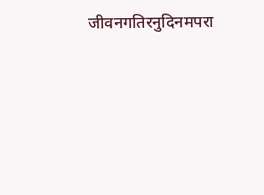जीवनगतिरनुदिनमपरा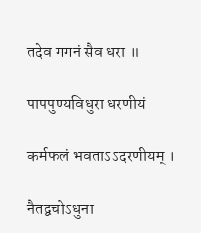तदेव गगनं सैव धरा ॥

पापपुण्यविधुरा धरणीयं

कर्मफलं भवताऽऽदरणीयम् ।

नैतद्वचोऽधुना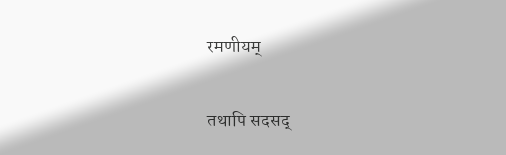रमणीयम्

तथापि सदसद्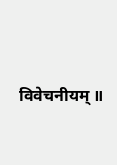विवेचनीयम् ॥